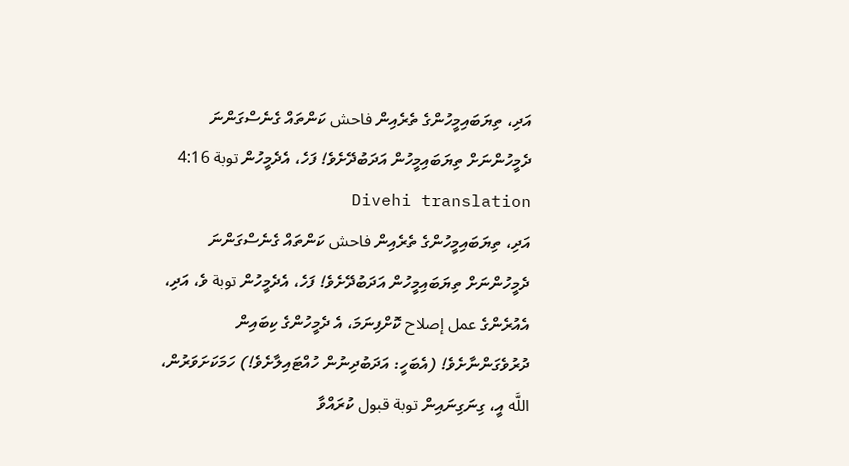އަދި، ތިޔަބައިމީހުންގެ ތެރެއިން فاحش ކަންތައް ގެނެސްގަންނަ ދެމީހުންނަށް ތިޔަބައިމީހުން އަދަބުދޭށެވެ! ފަހެ، އެދެމީހުން توبة 4:16 Divehi translation
އަދި، ތިޔަބައިމީހުންގެ ތެރެއިން فاحش ކަންތައް ގެނެސްގަންނަ ދެމީހުންނަށް ތިޔަބައިމީހުން އަދަބުދޭށެވެ! ފަހެ، އެދެމީހުން توبة ވެ، އަދި، އެއުރެންގެ عمل إصلاح ކޮށްފިނަމަ، އެ ދެމީހުންގެ ކިބައިން ދުރުވެގަންނާށެވެ! (އެބަހީ: އަދަބުދިނުން ހުއްޓައިލާށެވެ!) ހަމަކަށަވަރުން، اللَّه އީ، ގިނަގިނައިން توبة قبول ކުރައްވާ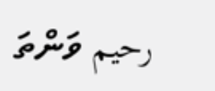رحيم ވަންތަ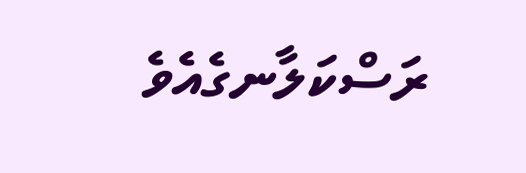ރަސްކަލާނގެއެވެ